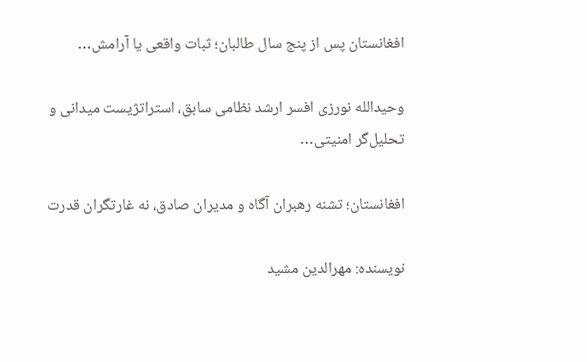افغانستان پس از پنج سال طالبان؛ ثبات واقعی یا آرامش…

وحیدالله نورزی افسر ارشد نظامی سابق، استراتژیست میدانی و تحلیل‌گر امنیتی…

افغانستان؛ تشنه رهبران آگاه و مدیران صادق، نه غارتگران قدرت

نویسنده: مهرالدین مشید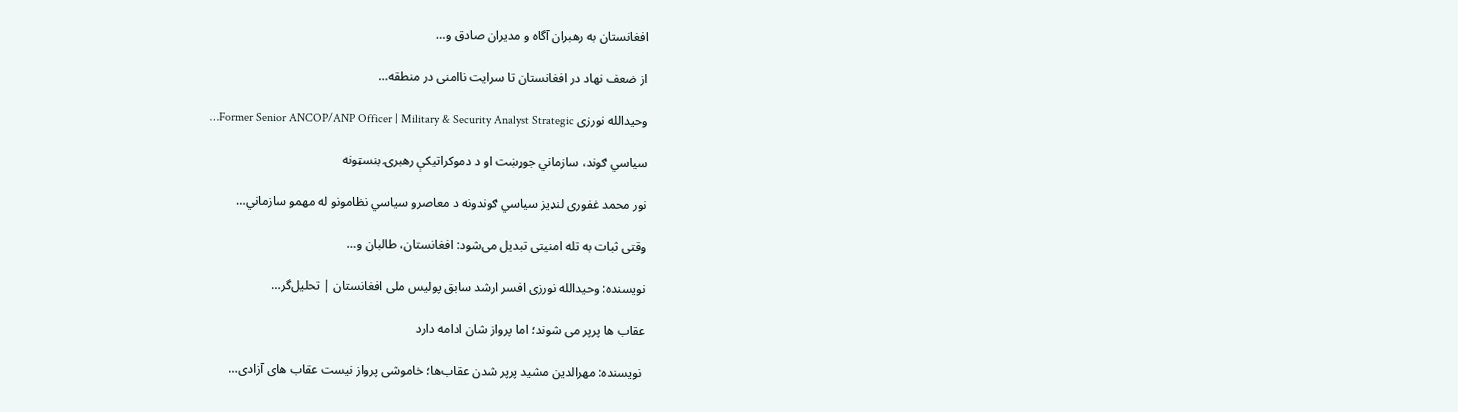افغانستان به رهبران آگاه و مدیران صادق و…

از ضعف نهاد در افغانستان تا سرایت ناامنی در منطقه…

وحیدالله نورزی Former Senior ANCOP/ANP Officer | Military & Security Analyst Strategic…

سیاسي ګوند، سازماني جوړښت او د دموکراتیکې رهبرۍ بنسټونه

نور محمد غفوری لنډیز سیاسي ګوندونه د معاصرو سیاسي نظامونو له مهمو سازماني…

وقتی ثبات به تله امنیتی تبدیل می‌شود: افغانستان، طالبان و…

نویسنده: وحیدالله نورزی افسر ارشد سابق پولیس ملی افغانستان | تحلیل‌گر…

عقاب ها پرپر می شوند؛ اما پرواز شان ادامه دارد

 نویسنده: مهرالدین مشید پرپر شدن عقاب‌ها؛ خاموشی پرواز نیست عقاب‌ های آزادی…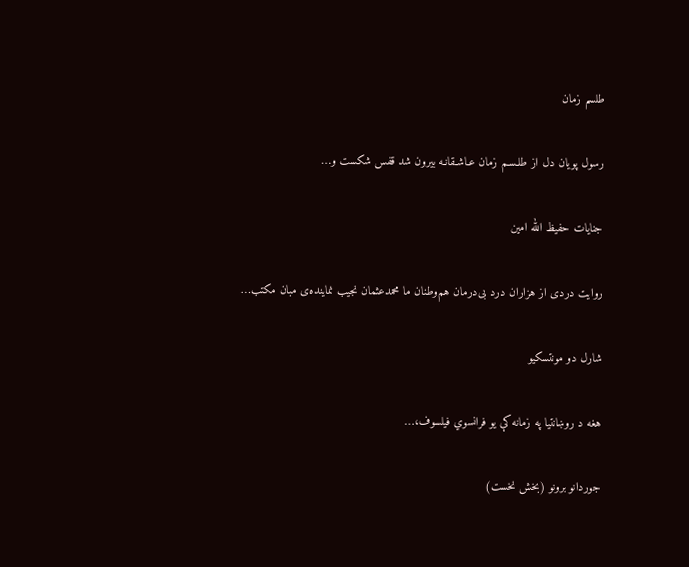طلسم زمان

رسول پویان دل از طلـسـم زمان عـاشـقانـه بیرون شد قفس شکست و…

جنایات حفیظ الله امین

روایت دردی از هزاران درد بی‌درمان هم‌وطنان ما محمدعثمان نجیب نماینده‌ی مبان مکتب…

شارل دو مونتسکیو

هغه د روښانتیا په زمانه کې یو فرانسوي فیلسوف،…

جوردانو برونو (بخش نخست)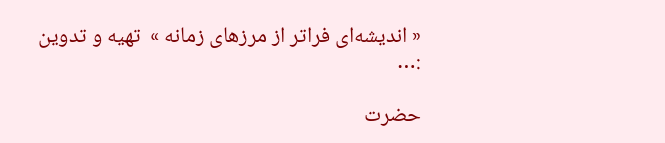« اندیشه‌ای فراتر از مرزهای زمانه »  تهیه و تدوین :…

حضرت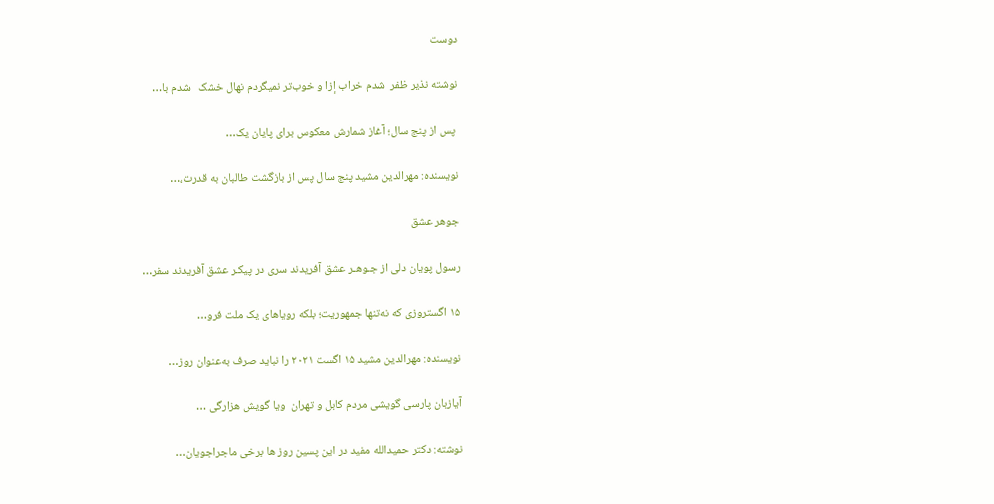دوست

نوشته نذیر ظفر  شدم خراب إزا و خوب‌تر نمیگردم نهال خشک   شدم با…

 پس از پنج سال؛ آغاز شمارش معکوس برای پایان یک…

نویسنده: مهرالدین مشید پنج سال پس از بازگشت طالبان به قدرت،…

جوهر عشق

رسول پویان دلی از جـوهـر عشق آفریدند سری در پیکـر عشق آفریدند سفر…

۱۵ اگستروزی که نه‌تنها جمهوریت؛ بلکه رویاهای یک ملت فرو…

نویسنده: مهرالدین مشید ۱۵ اگست ۲۰۲۱ را نباید صرف به‌عنوان روز…

آیازبان پارسی گویشی مردم کابل و تهران  ویا گویش هزارگی …

نوشته: دکتر حمیدالله مفید در این پسین روز ها برخی ماجراجویان…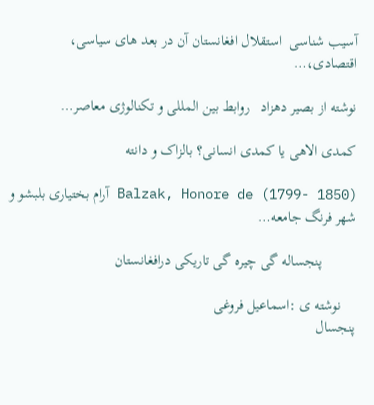آسیب شناسی  استقلال افغانستان آن در بعد های سیاسی، اقتصادی،…

نوشته از بصیر دهزاد   روابط بین المللی و تکنالوژی معاصر…

کمدی الاهی یا کمدی انسانی؟ بالزاک و دانته

Balzak, Honore de (1799- 1850) آرام بختیاری بلبشو و شهر فرنگ جامعه…

         پنجساله گی چیره گی تاریکی درافغانستان

    نوشته ی :اسماعیل فروغی                                                            پنجسال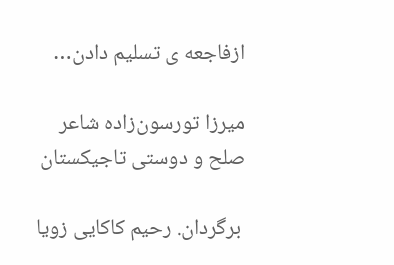ازفاجعه ی تسلیم دادن…

میرزا تورسون‌زاده شاعر صلح و دوستی تاجیکستان

 برگردان. رحیم کاکایی زویا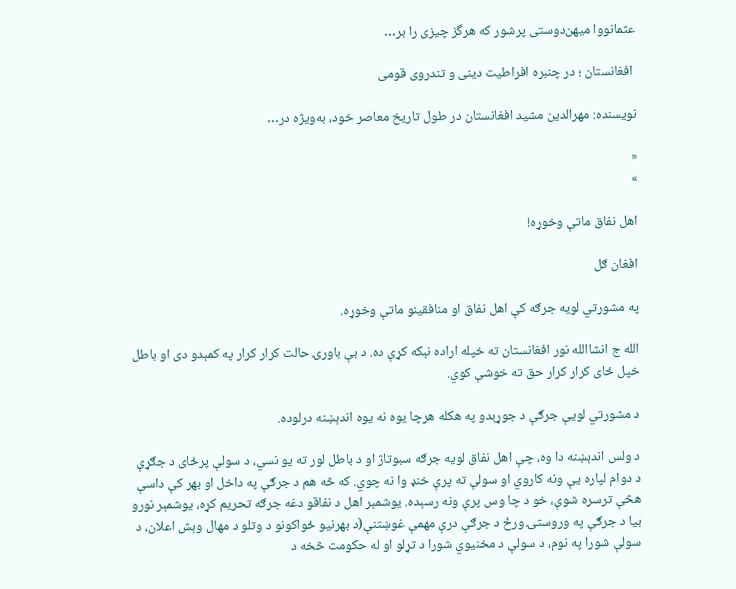عثمانووا میهن‌دوستی پرشور که هرگز چیزی را بر…

 افغانستان ؛ در چنبره افراطیت دینی و تندروی قومی

نویسنده: مهرالدین مشید افغانستان در طول تاریخ معاصر خود، به‌ویژه در…

«
»

اهل نفاق ماتې وخوړه!

افغان ګل

په مشورتي لویه جرګه کې اهل نفاق او منافقینو ماتې وخوړه.

الله ج انشاالله نور افغانستان ته خپله اراده نېکه کړې ده. د بې باورۍ حالت کرار کرار په کمېدو دی او باطل خپل ځای کرار کرار حق ته خوشې کوي.

د مشورتي لویې جرګې د جوړېدو په هکله هرچا یوه نه یوه اندېښنه درلوده.

د ولس اندېښنه دا وه، چې اهل نفاق لویه جرګه سبوتاژ او د باطل لور ته یو نسي، د سولې پرځای د جګړې د دوام لپاره یې ونه کاروي او سولې ته پرې خنډ وا نه چوي. که څه هم د جرګې په داخل او بهر کې داسې هڅې ترسره شوې، خو د چا وس پرې ونه رسېده. یوشمېر اهل د نفاقو دغه جرګه تحریم کړه، یوشمېر نورو بیا د جرګې په وروستۍ ورځ د جرګې درې مهمې غوښتنې(د بهرنیو ځواکونو د وتلو د مهال وېش اعلان، د سولې شورا په نوم، د سولې د مخنیوي شورا د تړلو او له حکومت څخه د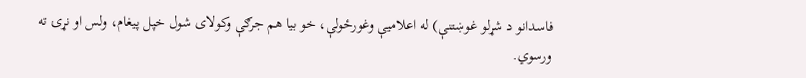فاسدانو د شړلو غوښتنې) له اعلامیې وغورځولې، خو بیا هم جرګې وکولای شول خپل پیغام، ولس او نړۍ ته ورسوي.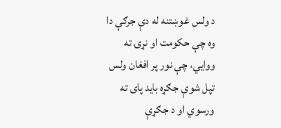د ولس غوښتنه له دې جرګې دا وه چې حکومت او نړۍ ته ووايي، چې نور پر افغان ولس تپل شوې جګړه باید پای ته ورسوي او د جګړې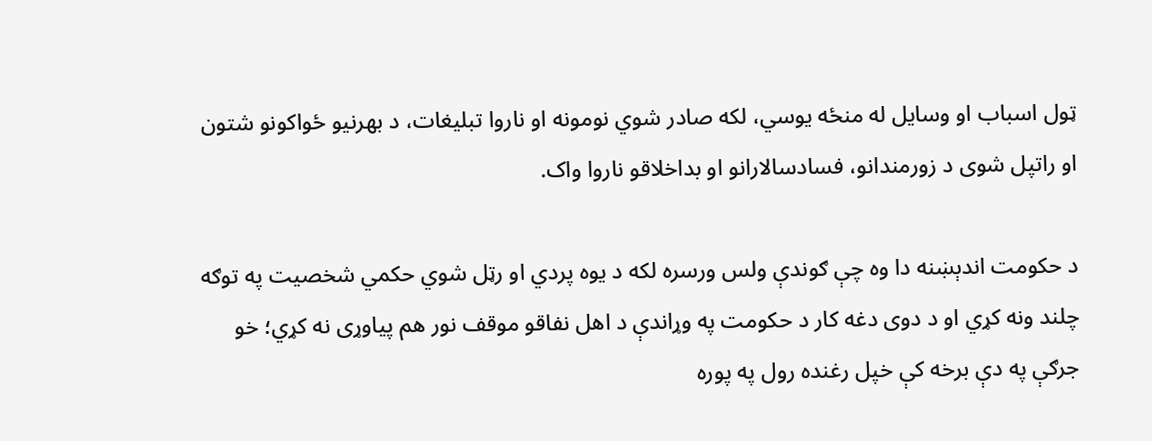ټول اسباب او وسایل له منځه یوسي، لکه صادر شوي نومونه او ناروا تبلیغات، د بهرنیو ځواکونو شتون او راتپل شوی د زورمندانو، فسادسالارانو او بداخلاقو ناروا واک.

د حکومت اندېښنه دا وه چې ګوندې ولس ورسره لکه د یوه پردي او رټل شوي حکمي شخصیت په توګه چلند ونه کړي او د دوی دغه کار د حکومت په وړاندې د اهل نفاقو موقف نور هم پیاوړی نه کړي؛ خو جرګې په دې برخه کې خپل رغنده رول په پوره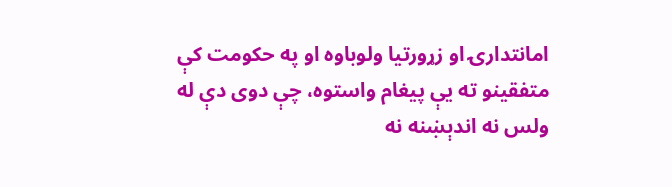امانتدارۍ او زړورتیا ولوباوه او په حکومت کې متفقینو ته یې پیغام واستوه، چې دوی دې له ولس نه اندېښنه نه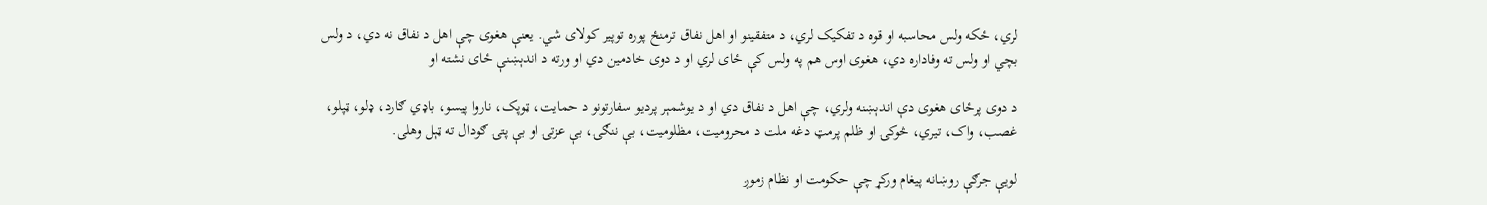لري، ځکه ولس محاسبه او قوه د تفکیک لري، د متفقینو او اهل نفاق ترمنځ پوره توپیر کولای شي. یعنې هغوی چې اهل د نفاق نه دي، د ولس بچي او ولس ته وفاداره دي، هغوی اوس هم په ولس کې ځای لري او د دوی خادمین دي او ورته د اندېښنې ځای نشته او

د دوی پرځای هغوی دې اندېښنه ولري، چې اهل د نفاق دي او د یوشمېر پردیو سفارتونو د حمایت، ټوپک، ناروا پیسو، باډي ګارد، ډلو، ټپلو، غصب، واک، تیري، څوکۍ او ظلم پرمټ دغه ملت د محرومیت، مظلومیت، بې ننګۍ، بې عزتۍ او بې پتۍ ګودال ته ټېل وهلی.

لویې جرګې روښانه پیغام ورکړ چې حکومت او نظام زموږ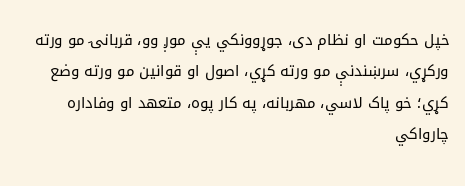خپل حکومت او نظام دی، جوړوونکي یې موږ وو، قربانۍ مو ورته ورکړي، سرښندنې مو ورته کړي، اصول او قوانین مو ورته وضع کړي؛ خو پاک لاسي، مهربانه، په کار پوه، متعهد او وفاداره چارواکي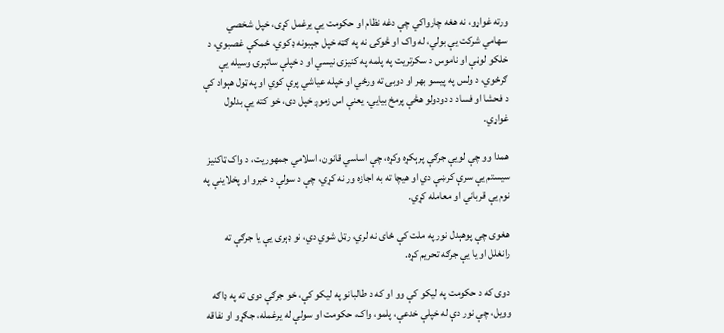ورته غواړو، نه هغه چارواکي چې دغه نظام او حکومت یې یرغمل کړی، خپل شخصي سهامي شرکت یې بولي، له واک او څوکۍ نه په ګټه خپل جېبونه ډکوي، ځمکې غصبوي، د خلکو لوڼې او ناموس د سکرتریت په پلمه په کنیزۍ نیسي او د خپلې ساتېرۍ وسیله یې ګرځوي، د ولس په پیسو بهر او دوبۍ ته ورځي او خپله عیاشي پرې کوي او په ټول هېواد کې د فحشا او فساد د دودولو هڅې پرمخ بیايي. یعنې اس زموږ خپل دی، خو کته یې بدلول غواړي.

همدا وو چې لویې جرګې پرېکړه وکړه، چې اساسي قانون، اسلامي جمهوریت، د واک ټاکنیز سیستم یې سرې کرښې دي او هیچا ته به اجازه ور نه کړي، چې د سولې د خبرو او پخلاینې په نوم یې قرباني او معامله کړي.

هغوی چې پوهېدل نور په ملت کې ځای نه لري، رټل شوي دي، نو ډېری یې یا جرګې ته رانغلل او یا یې جرګه تحریم کړه.

دوی که د حکومت په لیکو کې وو او که د طالبانو په لیکو کې، خو جرګې دوی ته په ډاګه وویل، چې نور دې له خپلې خدعې، پلمو، واک، حکومت او سولې له یرغمله، جګړو او نفاقه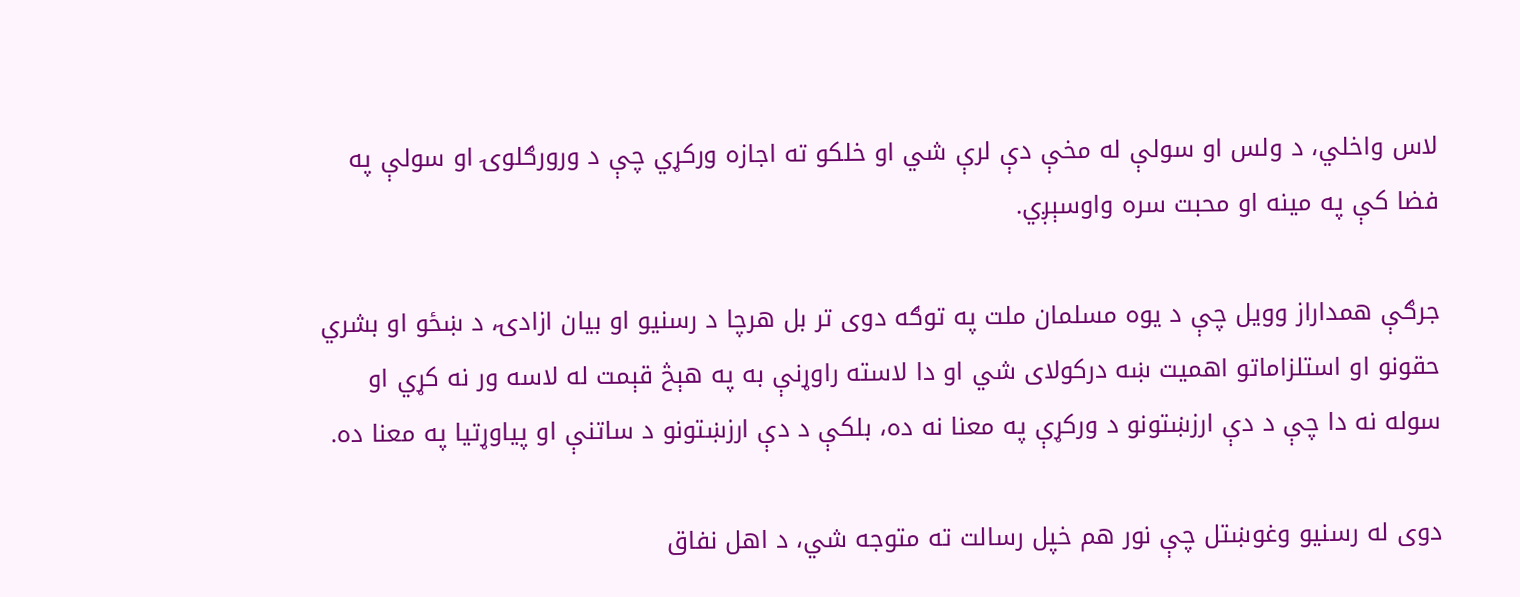لاس واخلي، د ولس او سولې له مخې دې لرې شي او خلکو ته اجازه ورکړي چې د ورورګلوۍ او سولې په فضا کې په مینه او محبت سره واوسېږي.

جرګې همداراز وویل چې د یوه مسلمان ملت په توګه دوی تر بل هرچا د رسنیو او بیان ازادۍ، د ښځو او بشري حقونو او استلزاماتو اهمیت ښه درکولای شي او دا لاسته راوړنې به په هېڅ قېمت له لاسه ور نه کړي او سوله نه دا چې د دې ارزښتونو د ورکړې په معنا نه ده، بلکې د دې ارزښتونو د ساتنې او پیاوړتیا په معنا ده.

دوی له رسنیو وغوښتل چې نور هم خپل رسالت ته متوجه شي، د اهل نفاق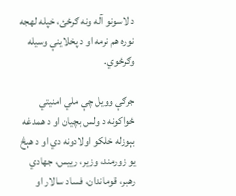د لاسونو آله ونه ګرځئ، خپله لهجه نوره هم نرمه او د پخلاینې وسیله وګرځوي.

جرګې وویل چې ملي امنیتي ځواکونه د ولس بچیان او د همدغه بېوزله خلکو اولادونه دي او د هېڅ یو زورمند، وزیر، رييس، جهادي رهبر، قوماندان، فساد سالار او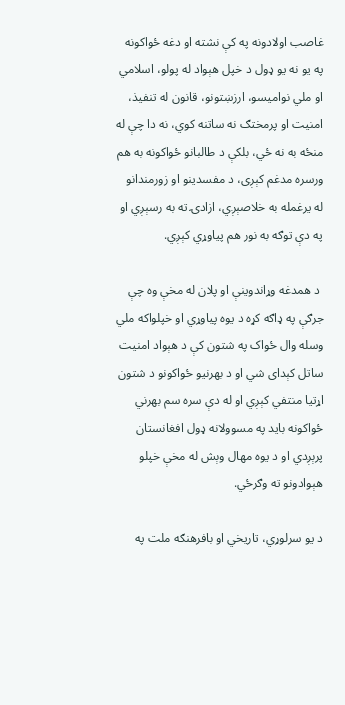غاصب اولادونه په کې نشته او دغه ځواکونه په یو نه یو ډول د خپل هېواد له پولو، اسلامي او ملي نوامیسو، ارزښتونو، قانون له تنفیذ، امنیت او پرمختګ نه ساتنه کوي، نه دا چې له منځه به نه ځي، بلکې د طالبانو ځواکونه به هم ورسره مدغم کېږی، د مفسدینو او زورمندانو له یرغمله به خلاصېږي، ازادۍ ته به رسېږي او په دې توګه به نور هم پیاوړي کېږي.

 د همدغه وړاندوینې او پلان له مخې وه چې جرګې په ډاګه کړه د یوه پیاوړي او خپلواکه ملي وسله وال ځواک په شتون کې د هېواد امنیت ساتل کېدای شي او د بهرنیو ځواکونو د شتون اړتیا منتفي کېږي او له دې سره سم بهرني ځواکونه باید په مسوولانه ډول افغانستان پرېږدي او د یوه مهال وېش له مخې خپلو هېوادونو ته وګرځي.

د یو سرلوړي، تاریخي او بافرهنګه ملت په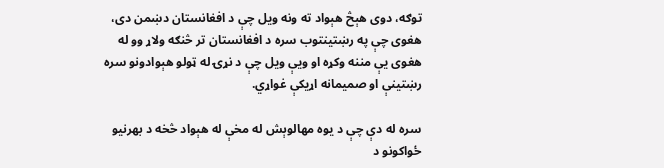توګه، دوی هېڅ هېواد ته ونه ویل چې د افغانستان دښمن دی، هغوی چې په رښتینتوب سره د افغانستان تر څنګه ولاړ وو له هغوی یې مننه وکړه او ویې ویل چې د نړۍ له ټولو هېوادونو سره رښتینې او صمیمانه اړیکې غواړي.

سره له دې چې د یوه مهالوېش له مخې له هېواد څخه د بهرنیو ځواکونو د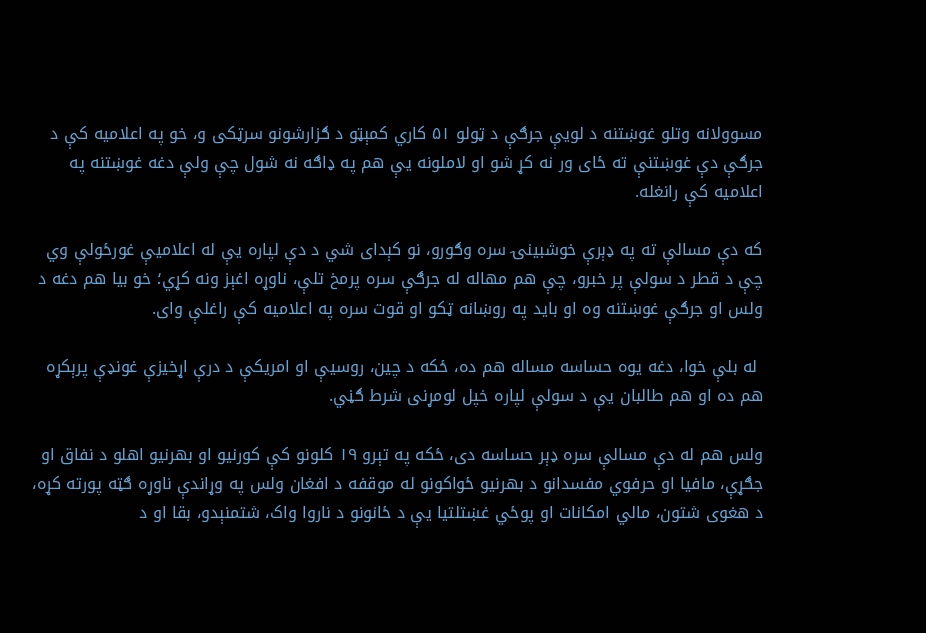مسوولانه وتلو غوښتنه د لویې جرګې د ټولو ۵۱ کاري کمېټو د ګزارشونو سرټکی و، خو په اعلامیه کې د جرګې دې غوښتنې ته ځای ور نه کړ شو او لاملونه یې هم په ډاګه نه شول چې ولې دغه غوښتنه په اعلامیه کې رانغله.

که دې مسالې ته په ډېرې خوشبینۍ سره وګورو، نو کېدای شي د دې لپاره یې له اعلاميې غورځولې وي چې د قطر د سولې پر خبرو، چې هم مهاله له جرګې سره پرمخ تلې، ناوړه اغېز ونه کړي؛ خو بیا هم دغه د ولس او جرګې غوښتنه وه او باید په روښانه ټکو او قوت سره په اعلامیه کې راغلې وای.

 له بلې خوا، دغه یوه حساسه مساله هم ده، ځکه د چین، روسیې او امریکې د درې اړخیزې غونډې پرېکړه هم ده او هم طالبان یې د سولې لپاره خپل لومړنی شرط ګڼي.

ولس هم له دې مسالې سره ډېر حساسه دی، ځکه په تېرو ۱۹ کلونو کې کورنیو او بهرنیو اهلو د نفاق او جګړې، مافیا او حرفوي مفسدانو د بهرنیو ځواکونو له موقفه د افغان ولس په وړاندې ناوړه ګټه پورته کړه، د هغوی شتون، مالي امکانات او پوځي غښتلتیا یې د ځانونو د ناروا واک، شتمنېدو، بقا او د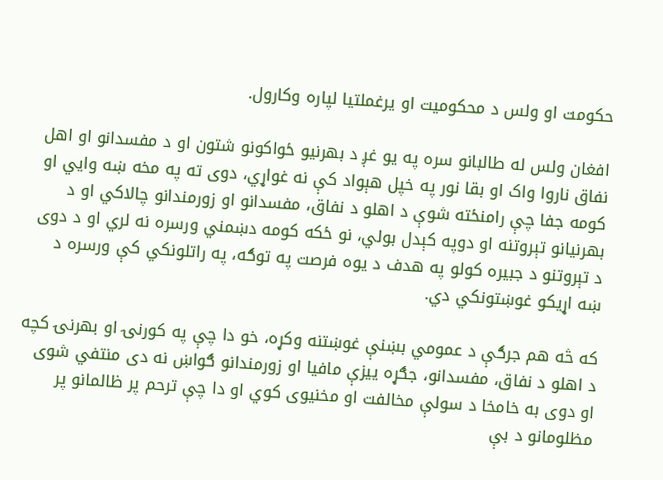حکومت او ولس د محکومیت او یرغملتیا لپاره وکارول.

افغان ولس له طالبانو سره په یو غږ د بهرنیو ځواکونو شتون او د مفسدانو او اهل نفاق ناروا واک او بقا نور په خپل هېواد کې نه غواړي، دوی ته په مخه ښه وايي او کومه جفا چې رامنځته شوې د اهلو د نفاق، مفسدانو او زورمندانو چالاکي او د بهرنیانو تېروتنه او دوپه کېدل بولي، نو ځکه کومه دښمني ورسره نه لري او د دوی د تېروتنو د جبیره کولو په هدف د یوه فرصت په توګه، په راتلونکي کې ورسره د ښه اړیکو غوښتونکي دي.

که څه هم جرګې د عمومي بښنې غوښتنه وکړه، خو دا چې په کورنۍ او بهرنۍ کچه د اهلو د نفاق، مفسدانو، جګړه ییزې مافیا او زورمندانو ګواښ نه دی منتفي شوی او دوی به خامخا د سولې مخالفت او مخنیوی کوي او دا چې ترحم پر ظالمانو پر مظلومانو د بې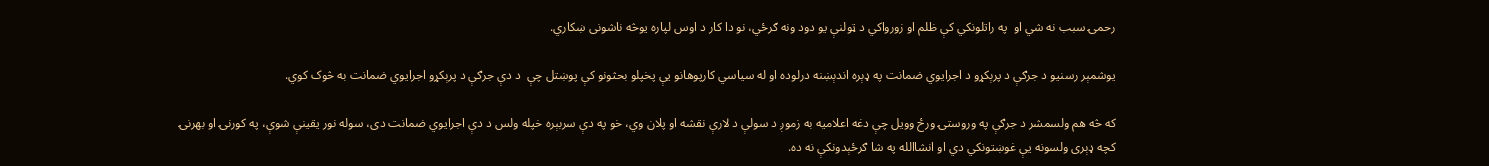رحمۍ سبب نه شي او  په راتلونکي کې ظلم او زورواکي د ټولنې یو دود ونه ګرځي، نو دا کار د اوس لپاره یوڅه ناشونی ښکاري.

یوشمېر رسنیو د جرګې د پرېکړو د اجرایوي ضمانت په ډېره اندېښنه درلوده او له سیاسي کارپوهانو یې پخپلو بحثونو کې پوښتل چې  د دې جرګې د پرېکړو اجرایوي ضمانت به څوک کوي.

که څه هم ولسمشر د جرګې په وروستۍ ورځ وویل چې دغه اعلامیه به زموږ د سولې د لارې نقشه او پلان وي، خو په دې سربېره خپله ولس د دې اجرایوي ضمانت دی، سوله نور یقینې شوې، په کورنۍ او بهرنۍ کچه ډېری ولسونه یې غوښتونکي دي او انشاالله په شا ګرځېدونکې نه ده.